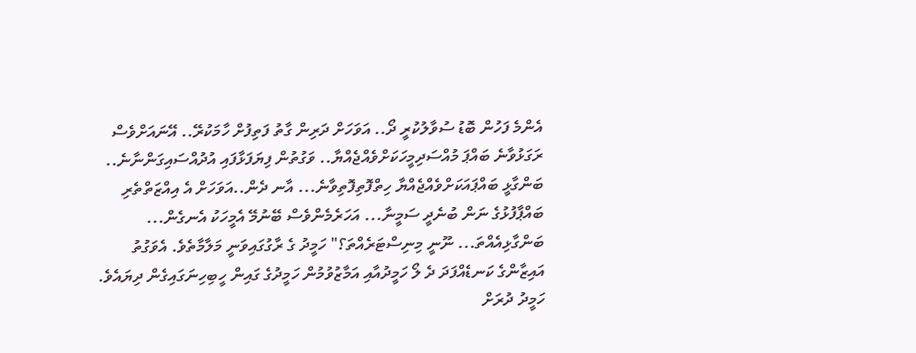އެންމެ ފަހުން ބޮޑު ސުވާލުކުރީ ދޯ.. އަވަހަށް ދަރިން ގާތު ފަތިފުށް ހާމަކުރޭ.. އޭނައަށްވެސް ރަގަޅުވާނެ ބައްޕަ މުއްސަދިމީހަކަށްވެއްޖެއްޔާ.. ވަގުތުން ފިޔަފަޅާފައި އުދުއްސައިގަންނާނެ.. ބަންގާޅީ ބައްޕައަކަށްވެއްޖެއްޔާ ހިތްފޮތިފޮތިވާނެ... އާނ ދެން..އަވަހަށް އެ އިއްޒަތްތެރި ބައްޕާފުޅުގެ ނަން ބުނެދީ ސަމީނާ... އަހަރެމެންވެސް ބޭނުމޭ އެމީހަކު އެނގެން... ބަންގާޅިއެއްތަ... ނޫނީ މިނިސްޓަރެއްތަ؟" ހަމީދު ގެ ރާގުގައިވަނީ މަލާމާތެވެ. އެވަގުތު އައިޒާންގެ ކަނޑެއްފަދަ ދެ ލޯ ހަމީދުއާއި އަމާޒުވުމުން ހަމީދުގެ ގައިން ހީބިހިނަގައިގެން ދިޔައެވެ. ހަމީދު ދުރަށް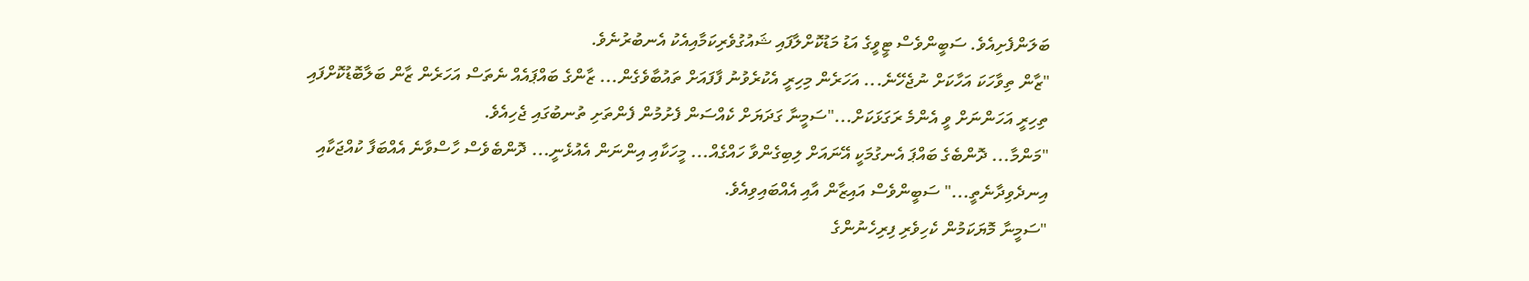ބަލަންފެށިއެވެ. ސަބީންވެސް ޓީވީގެ އަޑު މަޑުކޮށްލާފައި ޝައުގުވެރިކަމާއިއެކު އެނބުރުނެވެ.
"ޒާން ތިވާހަކަ އަހާކަށް ނުޖެހޭނެ... އަހަރެން މިހިރީ އެކުރެވުނު ފާފައަށް ތައުބާވެގެން... ޒާންގެ ބައްޕައެއް ނެތަސް އަހަރެން ޒާން ބަލާބޮޑުކޮށްފައި ތިހިރީ އަހަންނަށް ވީ އެންމެ ރަގަޅަކަށް..."ސަމީނާ ގަދަޔަށް ކެއްސަން ފެށުމުން ފެންތަށި ތުނބުގައި ޖެހިއެވެ.
"މަންމާ... ދޮންބެގެ ބައްޕަ އެނގުމަކީ އޭނައަށް ލިބިގެންވާ ހައްގެއް... މީހަކާއި އިންނަން އެއުޅެނީ... ދޮންބެވެސް ހާސްވާނެ އެއްބަފާ ކުއްޖަކާއި އިނދެވިދާނެތީ..." ސަބީންވެސް އައިޒާން އާއި އެއްބައިވިއެވެ.
"ސަމީނާ މޮޔަކަމުން ކެހިވެރި ފިރިހެނުންގެ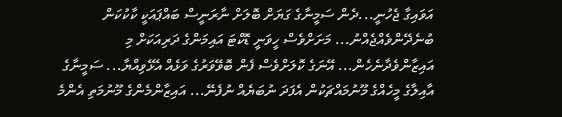އަވައިގާ ޖެހުނީ...ދެން ސަމީނާގެ ގަޔަށް ބޮލަށް ނާރަނީސް ބައްޕައަކީ ކާކުކަން ބުނެދޭންވެއްޖެއްނު... މަށަށްވެސް ހީވަނީ ޑޮކްޓަ އައިމަންގެ ދަރިއަކަށް މި އައިޒާންވެދާނެހެން... އޭނަގެ ކޮލަށްވެސް ފެން ބޮވޭވަރުގެ ވަޅެއް އެޅޭވިއްޔާ... ސަމީނާގެ އާއިލާގެ މީހެއްގެ މޫނުމައްޗަކުން އެފަދަ ނުބަޔެއް ނުފެނޭ... އައިޒާންމެންގެ މޫނުމަތި އެންމެ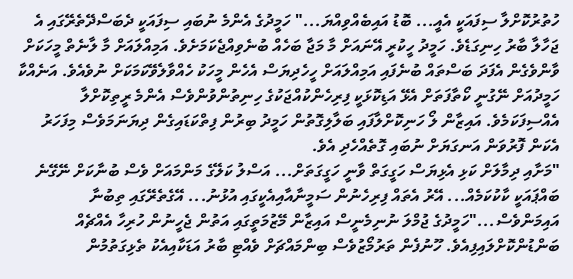ހުތުރުކޮށްލާ ސިފައަކީ އެއީ... ބޮޑު އައިބެއްވިއްޔަ..." ހަމީދުގެ އެންމެ ނުބައި ސިފައަކީ ދެބަސްދޭތެރޭގައި އެ ޖަހާލާ ބާރު ހިނިގަޑެވެ. ހަމީދު ހީކުރީ އޭނައަށް މާ މަޖާ ބަހެއް ބުނެވިއްޖެކަމަށެވެ. އަމިއްލައަށް މާ ލާނެތް މީހަކަށް ވާންވެގެން އެފަދަ ބަސްތައް ބުނެފައި އަމިއްލައަށް ހީހެދިޔަސް އެހެން މީހަކު ހެއްވާލެވޭކަމަކަށް ނުވެއެވެ. އަނެއްކާ ހަމީދުއަށް ނޭގުނީ ކޯތާފަތަށް އެޅޭ އަޑިކޮޅަކީ ފިރިހެންކުއްޖަކުގެ ހިނިތުންވުންވެސް އެންމެ ރީތިކޮށްލާ އެއްސިފަކަމެވެ. އައިޒާން ލޯ ހަނިކޮށްލާފައި ބަލާލިގޮތުން ހަމީދު ބިރުން ފިތްކަޑައިގެން ދިޔަނަމަވެސް މިފަހަރު އެކަން ފޮރުވަން އަނގަޔަށް ނުބައި ގޮތެއްހެދި އެވެ.
"މަށާއި ދިމާލަށް ކަޅި އެޅިޔަސް ހަގީގަތް ވާނީ ހަގީގަތަށް... އަސްލު ކަލޭގެ މަންމައަށް ވެސް ބުނާކަށް ނޭގޭނެ ބައްޕައަކީ ކާކުކަމެއް... އޭރު އެތައް ފިރިހެނުން ސަމީނާއާއިއެކީގައި އުޅުނު... އޭގެތެރޭގައި ތިބުނާ އައިމަންވެސް..."ހަމީދުގެ ޖުމްލަ ނުނިމެނީސް އައިޒާން މޭޒުމަތީގައި އަތުން ޖެހީނުން ހުރިހާ އެއްޗެއް ބަންޑުންކޮށްލައިފިއެވެ. ހޫނުފެން ތަރުމޯޒުވެސް ބިންމައްޗަށް ވެއްޓި ބާރު އަޑަކާއިއެކު ތެޅިގަތުމުން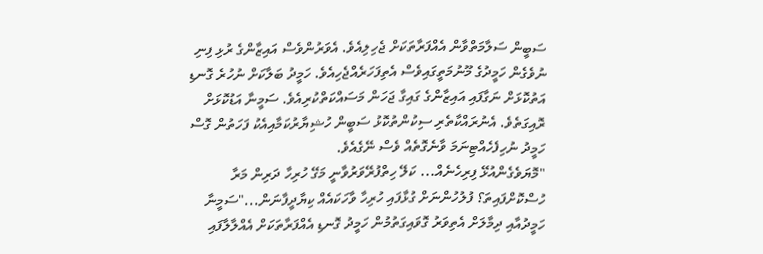ސަބީން ސަލާމަތްވާން އެއްފަރާތަކަށް ޖެހިލިއެވެ. އެވަރުންވެސް އައިޒާންގެ ރުޅި ފިނި ނުވެގެން ހަމީދުގެ މޫނުމަތީގައިވެސް އެތިފަހަރެއްޖެހިއެވެ. ހަމީދު ބަލާކަށް ނުހުރެ ގޮނޑި އަތުކޮޅަށް ނަގާފައި އައިޒާންގެ ގައިގާ ޖަހަން މަސައްކަތްކުރިއެވެ. ސަމީނާ އަޑުކޮޅަށް ރޮއިގަތެވެ. އެނުރައްކާތެރި ސިކުންތުކޮޅު ސަބީން ހުޝިޔާރުކަމާއިއެކު ފަހަތުން ގޮސް ހަމީދު ނުހިފެހެއްޓިނަމަ ވާނެގޮތެއް ވެސް ނޭގެއެވެ.
"މޮޔަވެގެންއުޅޭ ފިރިހެނެއް... ކަލޭ ހިތްފުރޭވަރުވާނީ މަގޭ ހުރިހާ ދަރިން މަރާ ހުސްކޮށްފައިތަ؟ ފުލުހުންނަށް ގުޅާފައި ހުރިހާ ވާހަކައެއް ކިޔާދީފާނަން..."ސަމީނާ ހަމީދުއާއި ދިމާލަށް އެތިވަރު ގޮވައިގަތުމުން ހަމީދު ގޮނޑި އެއްފަރާތަކަށް އެއްލާލާފައި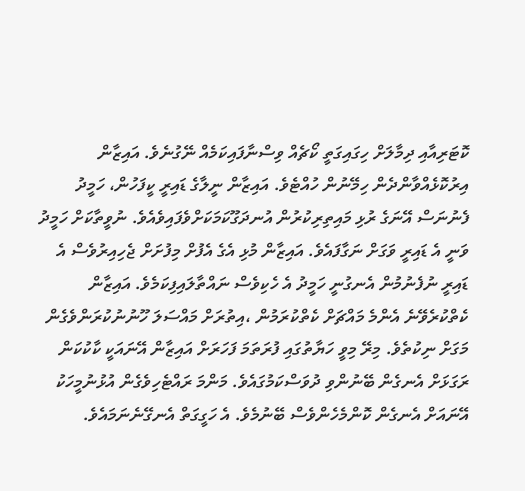ކޮޓަރިއާއި ދިމާލަށް ހިގައިގަތީ ކޯޗެއް ވިސްނާފައިކަމެއް ނޭގުނެވެ. އައިޒާން އިރުކޮޅެއްވާންދެން ހިމޭނުން ހުއްޓެވެ. އައިޒާން ނީލާގެ ޑައިރީ ކީފަހުން، ހަމީދު ފެނުނަސް އޭނަގެ ރުޅި މައިތިރިކުރުން އުނދަގޫކަމަކަށްވެފައިވެއެވެ. ނުވީތާކަށް ހަމީދު ވަނީ އެ ޑައިރީ ވަގަށް ނަގާފައެވެ. އައިޒާން މުޅި އެގެ އެފުށް މިފުށަށް ޖެހިއިރުވެސް އެ ޑައިރީ ނުފެނުމުން އެނގުނީ ހަމީދު އެ ހެކިވެސް ނައްތާލައިފިކަމެވެ. އައިޒާން ކެތްކުރެވޭނެ އެންމެ މައްޗަށް ކެތްކުރަމުން ،އިތުރަށް މައްސަލަ ހޫނުނުކުރަންވެގެން މަގަށް ނިކުތެވެ. މިރޭ މިވީ ހަޔާތުގައި ފުރަތަމަ ފަހަރަށް އައިޒާން އޭނައަކީ ކާކުކަން ރަގަޅަށް އެނގެން ބޭނުންވި ދުވަސްކަމުގައެވެ. މަންމަ ރައްޓެހިވެގެން އުޅުނުމީހަކު އޭނައަށް އެނގެން ކޮންމެހެންވެސް ބޭނުމެވެ. އެ ހަގީގަތް އެނގޭނެނަމައެވެ.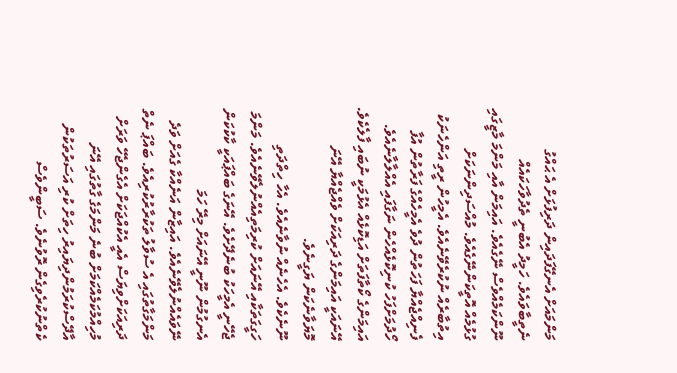މަންމައަށް އެނގޭފަދައިން ދަރިފުޅަށް އެ ޙައްގު ނެތީބާވައެވެ. ހަމީދު އެބުނީ ތެދުވާހަކައެއް ނޫންކަމެއްވެސް ނޭގެއެވެ. އައިމަން އާއި މަންމަ މާޒީގައި ގުޅުމެއް އޮތީކަންނޭގެއެވެ. މުއްސަދިންނަކަށް އިތުބާރެއް ނުކުރެވޭނެއެވެ. އެމީހުން ރީތި އަންހެނަކު ފެނިއްޖެއްޔާ ފަހަތުން ދުވެ އެމީހެއްގެ ފަރާތުން އުފާ ހޯދުމަށްފަހު ކުނިކޮޅެއްހެން ނަގާފައި އެއްލާލާނެއެވެ. އައިމަންގެ ކޯތާފަތަށް އަޑިކޮޅެއް އެޅުމަކީ ނުބައި ފާލެކެވެ. އޭނައަކީ އައިމަންގެ ދަރިއަކަށް ވެއްޖެއްޔާ އޭނަ މޮޔަވާނެކަން ޔަގީނެވެ.
ނޫނެކެވެ. އެހެނެއް ނުވާނެއެވެ. އެހާ ހިތްދަތި ހަގީގަތަކާއި އޭނައަށް ކުރިމަތިއެއްނުލެވޭނެއެވެ. މަންމަ ޖެހޭނީ އެމީހަކު ބުނެދޭށެވެ. އޭނަގެ ބައްޕައަކީ ކާކުކަން އެނގުމުން ނޫނީ އޭނައަށް މިރޭ ހަމަ ނޭވައެއްނުލެވޭނެއެވެ. އައިޒާން އަނެއްކާ ގެއަށް ވަދެ މަންމަގާތުގައި އެ ސުވާލު ތަކުރާރުކުރިއެވެ. ބައްޕަ ނެތް ދަރިއަކަށްވިޔަސް އެއީ އެކުއްޖަކަށް އެގެންޖެހޭ ވަރަށް މުހިއްމުކަމެއްކަމަށް ބުނެ މަންމަގެ ގާތުގައި އޭނަ އާދޭސްކުރަމުންދިޔައިރު ހިތަށް ކުރި އަސަރުތަކުން ކެތްނުކުރެވިގެން ރޮވުނެވެ. ސަބީންވެސް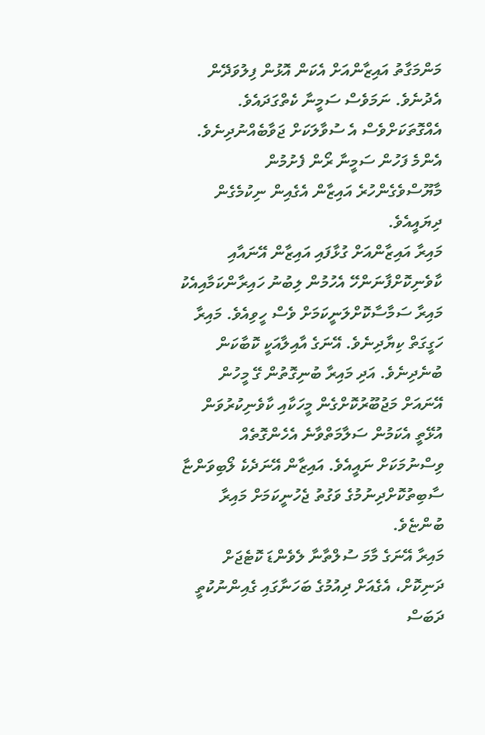މަންމަގާތު އައިޒާންއަށް އެކަން އޮޅުން ފިލުވަދޭން އެދުނެވެ. ނަމަވެސް ސަމީނާ ކެތްގަދައެވެ. އެއްގޮތަކަށްވެސް އެ ސުވާލަކަށް ޖަވާބެއްނުދިނެވެ. އެންމެ ފަހުން ސަމީނާ ރޯން ފެށުމުން މާޔޫސްވެގެންހުރެ އައިޒާން އެގެއިން ނިކުމެގެން ދިޔައީއެވެ.
މައިރާ އައިޒާންއަށް ގުޅާފައި އައިޒާން އޭނައާއި ކާވެނިކޮށްފާނަންހޭ އެހުމުން ލިބުނު ހައިރާންކަމާއިއެކު މައިރާ ސަމާސާކޮށްލަނީކަމަށް ވެސް ހީވިއެވެ. މައިރާ ހަގީގަތް ކިޔާދިނެވެ. އޭނަގެ އާއިލާއަކީ ކޮބާކަން ބުނެދިނެވެ. އަދި މައިރާ ބުނިގޮތުން ގޭ މީހުން އޭނައަށް މަޖުބޫރުކޮށްގެން މީހަކާއި ކާވެނިކުރުވަން އުޅޭތީ އެކަމުން ސަލާމަތްވާނެ އެހެންގޮތެއް ވިސްނުމަކަށް ނައީއެވެ. އައިޒާން އޭނަދެކެ ލޯބިވަންޏާ ސާބިތުކޮށްދިނުމުގެ ވަގުތު ޖެހުނީކަމަށް މައިރާ ބުންޏެވެ.
މައިރާ އޭނަގެ މާމަ ސުލްތާނާ ލެވެންޑަ ކޮޓެޖަށް ދަނިކޮށް، އެގެއަށް ދިއުމުގެ ބަހަނާގައި ގެއިންނުކުތީ ދަބަސް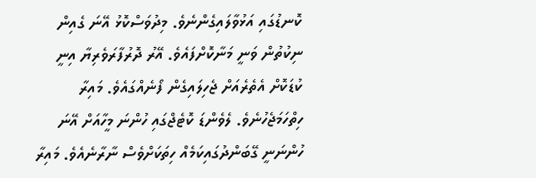ކޮނޑުގައި އަޅުވާލައިގެންނެވެ. މިދުވަސްކޮޅު އޭނަ ގެއިން ނިކުތުން ވަނީ މަނާކޮށްފައެވެ. އޭރު ދޮރުފާރަވެރިޔާ އިނީ ކުޑަކޮށް އެތެރެއަށް ޖެހިލައިގެން ފޯނެއްގައެވެ. މައިރާ ހިތްހަމަޖެހުނެވެ. ލެވެންޑަ ކޮޓެޖްގައި ހުންނަ މީހާއަށް އޭނަ ހުންނަނީ ގޭބަންދުގައިކަމެއް ހިތަކަށްވެސް ނާރާނެއެވެ. މައިރާ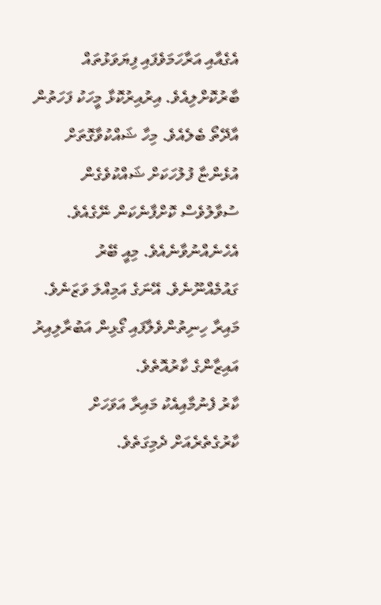އެގެއާއި އަރާހަމަވެފައި ފިޔަވަޅުތައް ބާރުކޮށްލިއެވެ. އިރުއިރުކޮޅާ މީހަކު ފަހަތުން އާދޭތޯ ބެލެއެވެ. މިހާ ޝައްކުވާގޮތަށް އުޅެންޏާ ފުލުހަކަށް ޝައްކުވެގެން ސުވާލުވެސް ކޮށްފާނެކަން ނޭގެއެވެ. އެހެނެއްނުވާނެއެވެ. މިއީ ބޭރު ގައުމެއްނޫނެވެ. އޭނަގެ އަމިއްލަ ވަޒަނެވެ. މައިރާ ހިނިތުންވެލާފައި ގޯޅިން އަބުރާލިއިރު އައިޒާންގެ ކާރުއޮތެވެ.
ކާރު ފެނުމާއިއެކު މައިރާ އަވަހަށް ކާރުގެތެރެއަށް ދެމިގަތެވެ.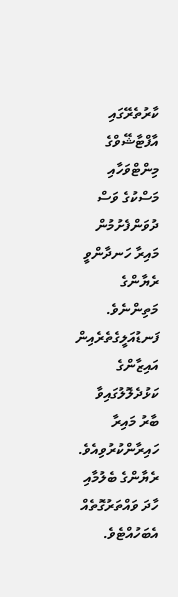ކާރުތެރޭގައި އާފްޓާޝޭވްގެ މިންޓްވަހާއި މަސްކުގެ ވަސް ދުވަންފެށުމުން މައިރާ ހަނދާންވީ ރެޔާންގެ މަތިންނެވެ. ފަނޑުއަލީގެތެރެއިން އައިޒާންގެ ކަޅުދެލޮލުގައިވާ ބާރު މައިރާ ހައިރާންކުރުވިއެވެ. ރެޔާންގެ ބެލުމާއި ހާދަ ވައްތަރުގޮތެއް އެބަހުއްޓެވެ.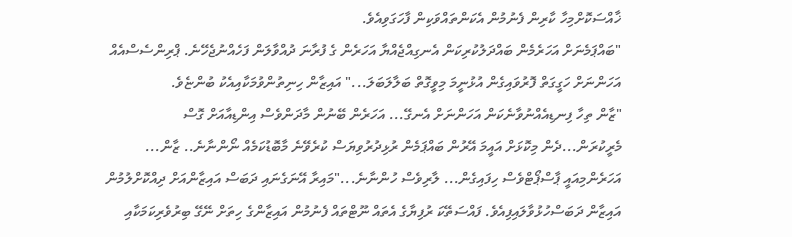ޚާއްސަކޮށްމިހާ ކާރިން ފެނުމުން އެކަންތައްވަކިން ފާހަގަވިއެވެ.
"ބައްޕަމެނަށް އަހަރެމެން ބައްދަލުކުރިކަން އެނގިއްޖެއްޔާ އަހަރެން ގެ ފުރާނަ ދުއްވާލަން ފަހެއްނުޖެހޭނެ. ޕްރިންސެސްއެއް އަހަންނަށް ހަގީގަތް ފޮރުވައިގެން އުޅުނީމަ މިވީގޮތް ބަލާލަބަލަ..." އައިޒާން ހިނިތުންވުމަކާއިއެކު ބުންޏެވެ.
"ޒާން ތިހާ ފިނޑިއެއްނުވާނެކަން އަހަންނަށް އެނގޭ... އަހަރެން ބޭނުން މާދަންވެސް އިންޑިއާއަށް ގޮސް މެރީކުރަން...ދެން މިކޮޅަށް އައީމަ އޭރުން ބައްޕަމެން ރުޅިދުރުވިޔަސް ކުރެވޭނެ މާބޮޑުކަމެއް ނޯންނާނެ.. ޒާން... އަހަރެންމިއައީ ޕާސްޕޯޓްވެސް ހިފައިގެން... ލާރިވެސް ހުންނާނެ..."މައިރާ އޭނަގެނައި ދަބަސް އައިޒާންއަށް ދިއްކޮށްލުމުން އައިޒާން ދަބަސްހުޅުވާލައިފިއެވެ. ފައްސަތޭކަ ރުފިޔާގެ އެތައް ނޫޓްތައް ފެނުމުން އައިޒާންގެ ހިތަށް ނޭގޭ ބިރުވެރިކަމަކާއި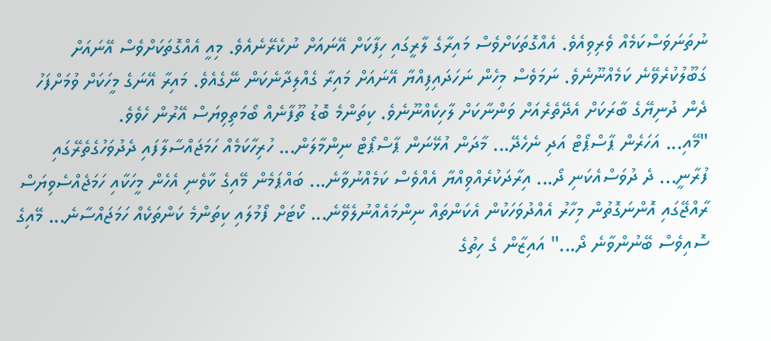ނުތަނަވަސްކަމެއް ވެރިވިއެވެ. އެއްގޮތަކަށްވެސް މައިރާގެ ލާރީގައި ހިފާކަށް އޭނައަށް ނުކެރޭނެއެވެ. މިއީ އެއްގޮތަކަށްވެސް އޭނައަށް ގަބޫލުކުރެވޭނެ ކަމެއްނޫނެވެ. ނަމަވެސް މިހެން ނަހަދައިފިއްޔާ އޭނައަށް މައިރާ ގެއްލިދާނެކަން ނޭގެއެވެ. މައިރާ އޭނަގެ މީހަކަށް ވުމަށްފަހު ދެން ދުނިޔޭގެ ބާރަކަށް އެދޭތެރެއަށް ވަންނާކަށް ލާހިކެއްނޫނެވެ. ކިތަންމެ ބޮޑު ތޫފާނެއް ބޯމަތިވިޔަސް އޭރުން ހެވެވެ.
"މޭއި... އަހަރެން ޕާސްޕޯޓް އަދި ނެހެދޭ... މާދަން އުޅޭނަން ޕާސްޕޯޓް ނިންމާލަން... ހުރިހާކަމެއް ހަމަޖައްސާލާފައި ދެދުވަހުގެތެރޭގައި ފުރާނީ... ދެ ދުވަސްއެކަނި ދޯ... އިރާދަކުރެއްވިއްޔާ އެއްވެސް ކަމެއްނުވާނެ... ބައްޕަމެން މޭއިގެ ކާވެނި އެހެން މީހަކާއި ހަމަޖެއްސެވިޔަސް ރާއްޖޭގައި އޮންނަގޮތުން މިހާރު އެއްދުވަހަކުން އެކަންތައް ނިންމައެއްނުލެވޭނެ... ކޯޓަށް ފޯމުލައި ކިތަންމެ ކަންތަކެއް ހަމަޖައްސާނެ... މޭއިގެ ސޮއިވެސް ބޭނުންވާނެ ދޯ..." އައިޒާން ގެ ހިތުގެ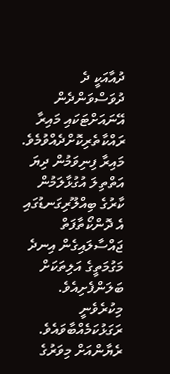ދުއާއަކީ ދެ ދުވަސްވަންދެން އޭނައަށްޓަކައި މައިރާ ރައްކާތެރިކޮށްދެއްވުމެވެ.
މައިރާ ފިނިވަމުން ދިޔަ އަތްތިލަ އުގުޅާލަމުން ކާރުގެ ބިއްލޫރިގަނޑުގައި އެ ދޮންކޯތާފަތް ޖައްސާލައިގެން އިނދެ މަގުމަތީގެ އަލިތަކަށް ބަލަންފެށިއެވެ. މިކުރެވެނީ ރަގަޅުކަމެއްބާވައެވެ. ރެޔާންއަށް މިވަރުގެ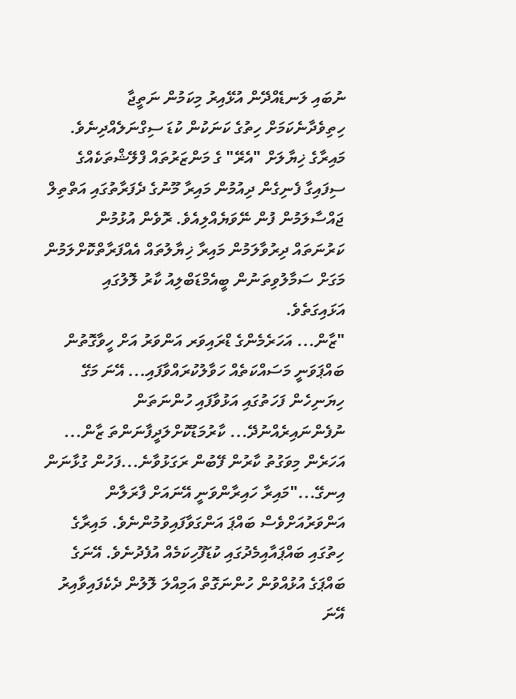ނުބައި ލަނޑެއްދޭން އުޅޭއިރު މިކަމުން ނަތީޖާ ހިތިވެދާނެކަމަށް ހިތުގެ ކަނަކުން ކުޑަ ސިގްނަލެއްދިނެވެ. މައިރާގެ ޚިޔާލަށް "އެރޭ" ގެ މަންޒަރުތައް ފްލޭޝްތަކެއްގެ ސިފައިގާ ފެނިގެން ދިއުމުން މައިރާ މޫނުގެ ދެފަރާތުގައި އަތްތިލް ޖައްސާލަމުން ފުން ނޭވަޔެއްލިއެވެ. ރޮވެން އުޅުމުން ކަރުނަތައް ދިރުވާލަމުން މައިރާ ޚިޔާލުތައް އެއްފަރާތްކޮށްލަމުން މަގަށް ސަމާލުވިތަނުން ބީއެމްޑަބްލިއު ކާރު ލޮލުގައި އަޅައިގަތެވެ.
"ޒާން... އަހަރެމެންގެ ޑްރައިވަރ އަންވަރު އަށް ހީވާގޮތުން ބައްޕަވަނީ މަސައްކަތެއް ހަވާލުކުރައްވާފައި... އޭނަ މަގޭ ހިޔަނިހެން ފަހަތުގައި އަޅުވާފައި ހުންނަތަން ނުފެންނައިރެއްނުދޭ... ކާރުމަޑުކޮށްލަދީފާނަންތަ ޒާން... އަހަރެން މިވަގުތު ކާރުން ފޭބުން ރަގަޅުވާނެ...ފަހުން ގުޅާނަން އިނގޭ..."މައިރާ ހައިރާންވަނީ އޭނައަށް ފާރަލާން އަންވަރުއަށްވެސް ބައްޕަ އަންގަވާފައިވުމުންނެވެ. މައިރާގެ ހިތުގައި ބައްޕައާއިމެދުގައި ކުޑަފޫހިކަމެއް އުފެދުނެވެ. އޭނަގެ ބައްޕަގެ އުޅުއްވުން ހުންނަގޮތް އަމިއްލަ ލޮލުން ދެކެފައިވާއިރު އޭނަ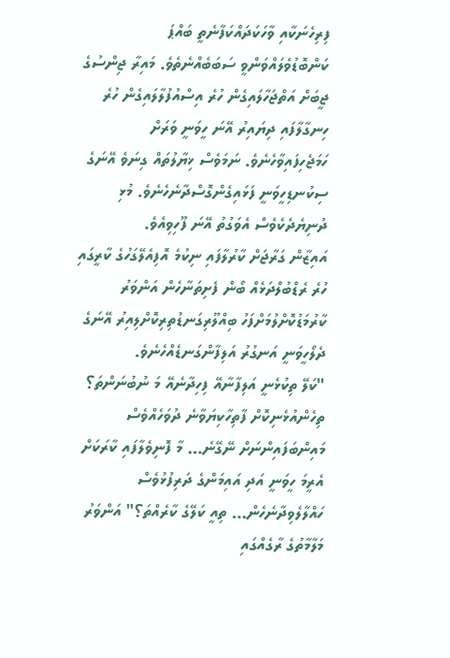ފިރިހެނަކާއި ވާހަކަދައްކަފާނެތީ ބައްޕަ ކަންބޮޑުވެލައްވަންވީ ސަބަބެއްނެތެވެ. މައިރާ ޖިންސުގެ ޖީބަށް އަތްޖަހާލައިގެން ހުރެ އިސްއުފުލާލައިގެން ހުރެ ހިނގާލާފައި ދިޔައިރު އޭނަ ހީވަނީ ވަރަށް ހަމަޖެހިފައިވާހެނެވެ. ނަމަވެސް ޚިޔާލުތައް ގިނަވެ އޭނަގެ ސިކުނޑިހީވަނީ ފަޅައިގެންގޮސްދާނެހެނެވެ. މުޅި ދުނިޔެދެކެވެސް އެވަގުތު އޭނަ ފޫހިވިއެވެ.
އައިޒާން ގަރާޖަށް ކާރުލާފައި ނިކުމެ އޮފިއެލޭގަހުގެ ކާރީގައި ހުރެ ރެޑްބުލްދަޅެއް ބޯން ފެށިތަނާހެން އަންވަރު ކާރުމަޑުކޮށްލުމަށްފަހު ބިއްލޫރިގަނޑުތިރިކޮށްލިއިރު އޭނަގެ ދެލޯހީވަނީ އަނގުރު އަލިފާންގަނޑެއްހެނެވެ.
"ކަލޭ ތިކުޅެނީ އަލިފާނާއޭ ފިހިދާނެއޭ މަ ނުބުނަންތަ؟ ތިހެންއުޅެނިކޮށް ފާތިހާކިޔަވާނެ ދުވަހެއްވެސް މައިންބަފައިންނަށް ނޭގޭނެ... މާ ފޮނިވެލާފައި ކާރަކަށް އެރީމަ ހީވަނީ އަދި އައިމަންގެ ދަރިފުޅުވެސް ހައްލާލެވިދާނެހެން... ތިއީ ކަލޭގެ ކާރެއްތަ؟" އަންވަރު މަލާމާތުގެ ރާގެއްގައި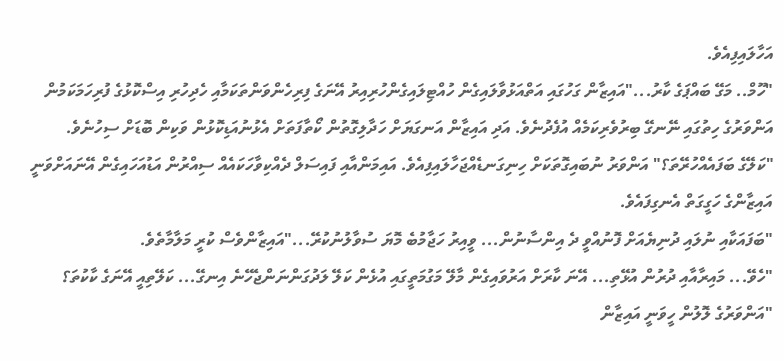އަހާލައިފިއެވެ.
"ހޫމް.. މަގޭ ބައްޕަގެ ކާރު..."އައިޒާން ގަހުގައި އަތްއަޅުވާލައިގެން ހުއްޓިލައިގެންހުރިއިރު އޭނަގެ ފިރިހެންވަންތަކަމާއި ހެދިހުރި އިސްކޮޅުގެ ފުރިހަމަކަމުން އަންވަރުގެ ހިތުގައި ނޭނގޭ ބިރުވެރިކަމެއް އުފެދުނެވެ. އަދި އައިޒާން އަނގަޔަށް ހަދާލިގޮތުން ކޯތާފަތަށް އެޅުނުއަޑިކޮޅުން ވަކިން ބޮޑަށް ސިހުނެވެ.
"ކަލޭގެ ބަފައެއްހުރޭތަ؟" އަންވަރު ނުބައިގޮތަކަށް ހިނިގަނޑެއްޖަހާލައިފިއެވެ. އައިމަންއާއި ފައިސަލް ދެއްކިވާހަކައެއް ސިއްރުން އަޑުއަހައިގެން އޭނައަށްވަނީ އައިޒާންގެ ހަގީގަތް އެނގިފައެވެ.
"ބަފައަކާއި ނުލައި ދުނިޔެއަށް ފޮނުއްވީ ދެ އިންސާނުން... ވީއިރު ހަޖާމުބެ މޮޔަ ސުވާލުނުކުރޭ..."އައިޒާންވެސް ކުރީ މަލާމާތެވެ.
"ހެވޭ... މައިރާއާއި ދުރުން އުޅޭތި... އޭނަ ކާރަށް އަރުވައިގެން މާލޭ މަގުމަތީގައި އުޅެން ކަލޭ ލަދުގަންނަންޖެހޭނެ އިނގޭ... ކަލޭތިއީ އޭނަގެ ކާކުތަ؟ "އަންވަރުގެ ލޮލުން ހީވަނީ އައިޒާން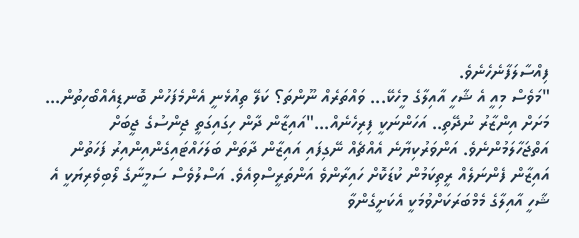ފިއްސާލަފާނެހެނެވެ.
"މަވެސް މިއީ އެ ޝާހީ އާއިލާގެ މީހެކޭ... ވައްތަރެއް ނޫންތަ؟ ކަލޭ ތިއުޅެނީ އެންމެފަހުން ބޮނޑިއެއްބޯހިތުން... މަށަށް އިންޒާރު ނުދޭތި.. އަހަންނަކީ ފިރިހެނެއް..."އައިޒާން ދާން ހިގައިގަތީ ޖިންސުގެ ޖީބަށް އަތްޖަހާލަމުންނެވެ. އަންވަރުކިޔާނެ އެއްޗެއް ނޭގިފައި އައިޒާން ދާތަން ބަލަހައްޓައިގެންއިންއިރު ފަހަތުން އައިޒާން ފެންނަލެއް ރީތިކަމުން ކުޑަކޮށް ހައިރާންވެ އަންތަރީސްވިއެވެ. އަސްލުވެސް ސަމީނާގެ ލޯބިވެރިޔަކީ އެ ޝާހީ އާއިލާގެ މެމްބަރަކަށްވުމަކީ އެކަށީގެންވާ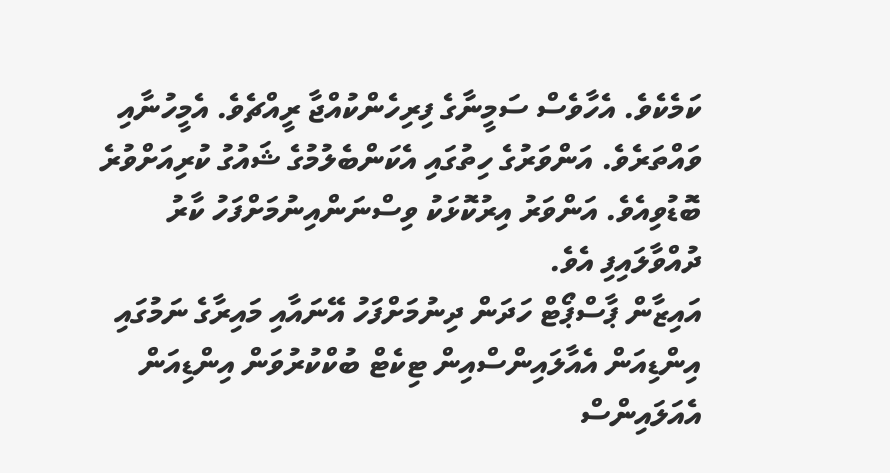ކަމެކެވެ. އެހާވެސް ސަމީނާގެ ފިރިހެންކުއްޖާ ރީއްޗެވެ. އެމީހުނާއި ވައްތަރެވެ. އަންވަރުގެ ހިތުގައި އެކަންބެލުމުގެ ޝައުގު ކުރިއަށްވުރެ ބޮޑުވިއެވެ. އަންވަރު އިރުކޮޅަކު ވިސްނަންއިނުމަށްފަހު ކާރު ދުއްވާލައިފި އެވެ.
އައިޒާން ޕާސްޕޯޓް ހަދަން ދިނުމަށްފަހު އޭނައާއި މައިރާގެ ނަމުގައި އިންޑިއަން އެއާލައިންސްއިން ޓިކެޓް ބުކްކުރުވަން އިންޑިއަން އެއަލައިންސް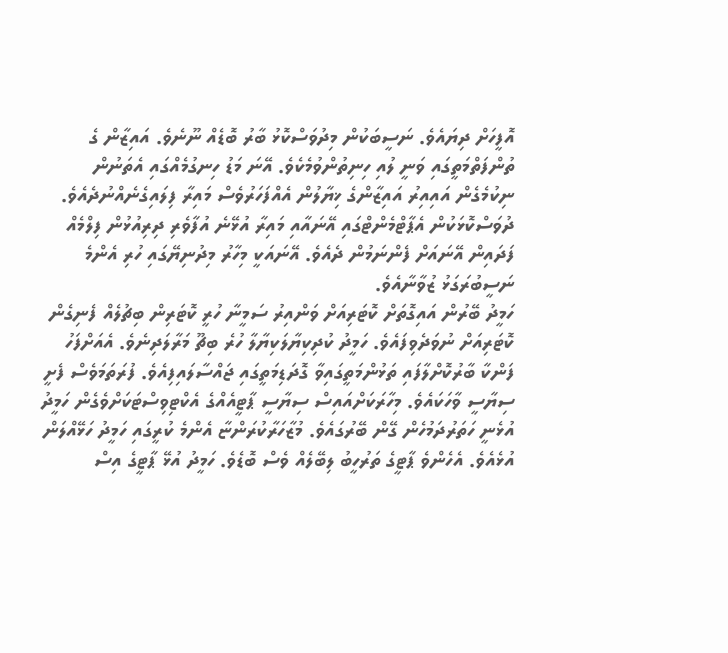އޮފީހަށް ދިޔައެވެ. ނަސީބަކުން މިދުވަސްކޮޅު ބާރު ބޮޑެއް ނޫނެވެ. އައިޒާން ގެ ތުންފަތްމަތީގައި ވަނީ ލުއި ހިނިތުންވުމެކެވެ. އޭނަ މަޑު ހިނގުމެއްގައި އެތަނުން ނިކުމެގެން އައިއިރު އައިޒާންގެ ޚިޔާލުން އެއްފަހަރުވެސް މައިރާ ފިލައިގެނެއްނުދެއެވެ. ދުވަސްކޮޅަކުން އެޕާޓްމެންޓްގައި އޭނައާއި މައިރާ އުޅޭނެ އުފާވެރި ދިރިއުޅުން ފިލްމެއް ފަދައިން އޭނައަށް ފެންނަމުން ދެއެވެ. އޭނައަކީ މިހާރު މިދުނިޔޭގައި ހުރި އެންމެ ނަސީބުރަގަޅު ޒުވާނާއެވެ.
ހަމީދު ބޭރުން އައިގޮތަށް ކޮޓަރިއަށް ވަންއިރު ސަމީނާ ހުރީ ކޮޓަރިން ބިޗުލެއް ފެނިގެން ކޮޓަރިއަށް ނުވަދެވިފައެވެ. ހަމީދު ކުދިކިޔާލަކިޔާލާ ހުރެ ބިޗޫ މަރާލަދިނެވެ. އެއަށްފަހު ފަންކާ ބާރުކޮށްލާފައި ތަޅުންމަތީގައިވާ ގޮދަޑިމަތީގައި ޖައްސާލައިފިއެވެ. ފުރަތަމަވެސް ފެށީ ސިޔާސީ ވާހަކައެވެ. މިހާރަކަށްއައިސް ސިޔާސީ ޕާޓީއެއްގެ އެކްޓިވިސްޓަކަށްވެގެން ހަމީދު އުޅެނީ ހަތަރުދަމުހެން ގޭން ބޭރުގައެވެ. މުޒާހަރާކުރަންޏާ އެންމެ ކުރީގައި ހަމީދު ހަޅޭއްލަން އުޅެއެވެ. އެހެންވެ ޕާޓީގެ ތަރުހީބު ލިބޭލެއް ވެސް ބޮޑެވެ. ހަމީދު އުޅޭ ޕާޓީގެ އިސް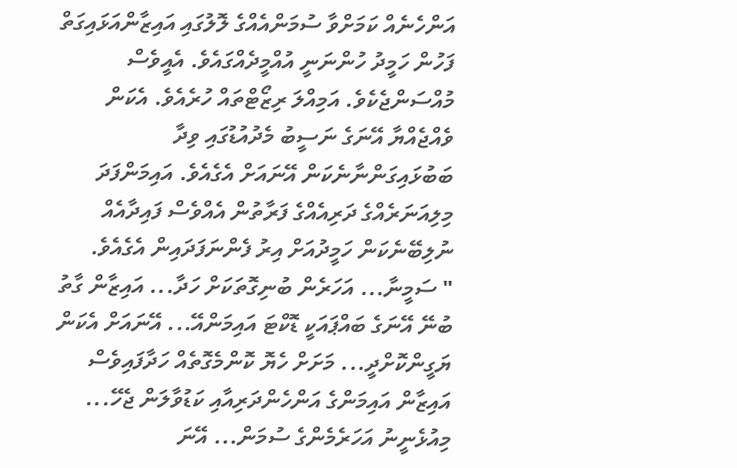އަންހެނެއް ކަމަށްވާ ސުމަންއެއްގެ ލޮލުގައި އައިޒާންއަޅައިގަތް ފަހުން ހަމީދު ހުންނަނީ އުއްމީދެއްގައެވެ. އެއީވެސް މުއްސަންޖެކެވެ. އަމިއްލަ ރިޒޯޓްތައް ހުރެއެވެ. އެކަން ވެއްޖެއްޔާ އޭނަގެ ނަސީބު މެދުއުޑުގައި ވިދާ ބަބުޅައިގަންނާނެކަން އޭނައަށް އެގެއެވެ. އައިމަންފަދަ މިލިއަނަރެއްގެ ދަރިއެއްގެ ފަރާތުން އެއްވެސް ފައިދާއެއް ނުލިބޭނެކަން ހަމީދުއަށް އިރު ފެންނަފަދައިން އެގެއެވެ.
" ސަމީނާ... އަހަރެން ބުނިގޮތަކަށް ހަދާ... އައިޒާން ގާތު ބުނޭ އޭނަގެ ބައްޕައަކީ ޑޮކްޓަ އައިމަންއޭ... އޭނައަށް އެކަން ޔަގީންކޮށްދީ... މަށަށް ހެޔޮ ކޮންމެގޮތެއް ހަދާފައިވެސް އައިޒާން އައިމަންގެ އަންހެންދަރިއާއި ކަޑުވާލަން ޖެހޭ... މިއުޅެނީނު އަހަރެމެންގެ ސުމަން... އޭނަ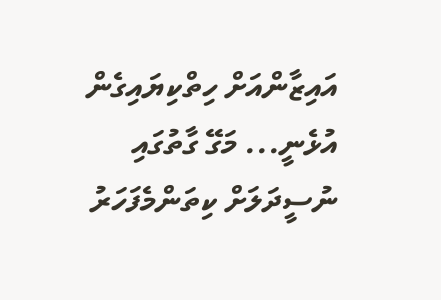އައިޒާންއަށް ހިތްކިޔައިގެން އުޅެނީ... މަގޭ ގާތުގައި ނުސީދަލަށް ކިތަންމެފަހަރު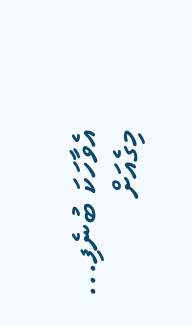އެވާހަކަ ބުނެފި... މިގެއަށް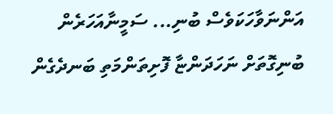އަންނަވާހަކަވެސް ބުނި... ސަމީނާއަހަރެން ބުނިގޮތަށް ނަހަދަންޏާ ފޮށިތަންމަތި ބަނދެގެން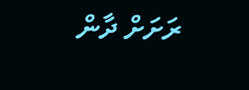ރަށަށް ދާން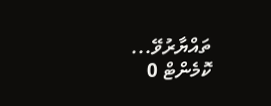ތައްޔާރުވޭ...
ކޮމެންޓް 0